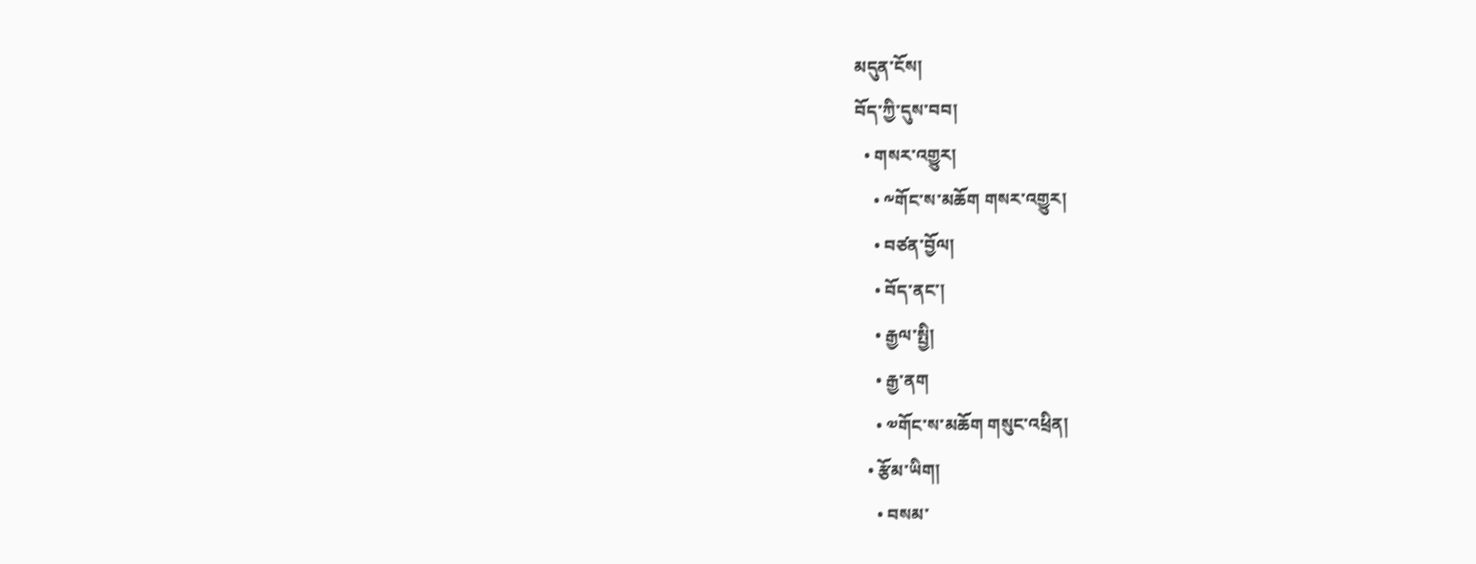མདུན་ངོས།
བོད་ཀྱི་དུས་བབ།
  • གསར་འགྱུར།
    • ༸གོང་ས་མཆོག གསར་འགྱུར།
    • བཙན་བྱོལ།
    • བོད་ནང་།
    • རྒྱལ་སྤྱི།
    • རྒྱ་ནག
    • ༧གོང་ས་མཆོག གསུང་འཕྲིན།
  • རྩོམ་ཡིག།
    • བསམ་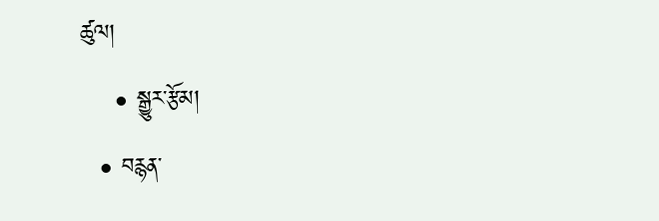ཚུལ།
    • སྒྱུར་རྩོམ།
  • བརྙན་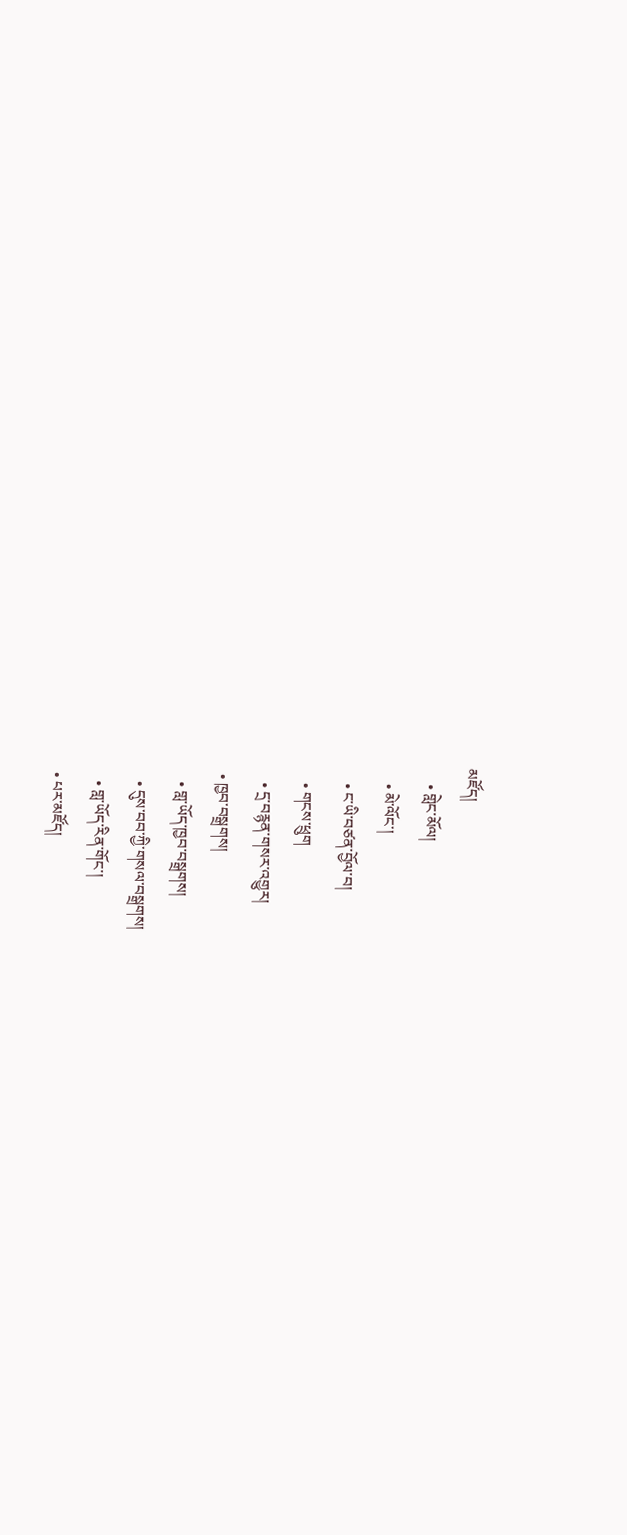མཛོད།
    • གླེང་མོལ།
    • མེ་ལོང་།
    • ང་ཡི་བཙན་བྱོལ་བ།
    • གངས་ཕྲུག
    • དྲ་བརྙན་གསར་འགྱུར།
  • ཁྱབ་བསྒྲགས།
    • གླ་ཡོད་ཁྱབ་བསྒྲགས།
    • དུས་བབ་ཀྱི་གསལ་བསྒྲགས།
    • གླ་ཡོད་རིན་གོང་།
  • པར་མཛོད།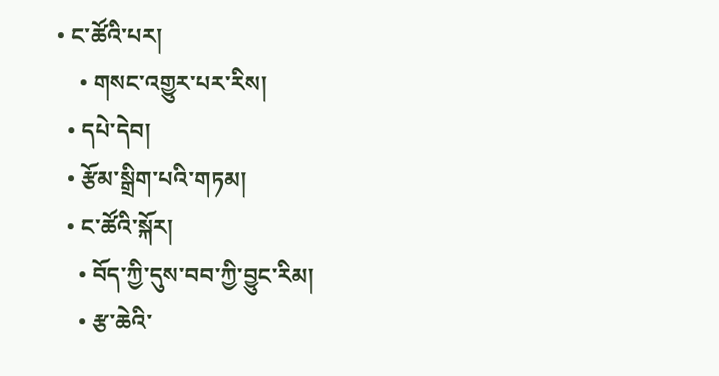• ང་ཚོའི་པར།
    • གསང་འགྱུར་པར་རིས།
  • དཔེ་དེབ།
  • རྩོམ་སྒྲིག་པའི་གཏམ།
  • ང་ཚོའི་སྐོར།
    • བོད་ཀྱི་དུས་བབ་ཀྱི་བྱུང་རིམ།
    • རྩ་ཆེའི་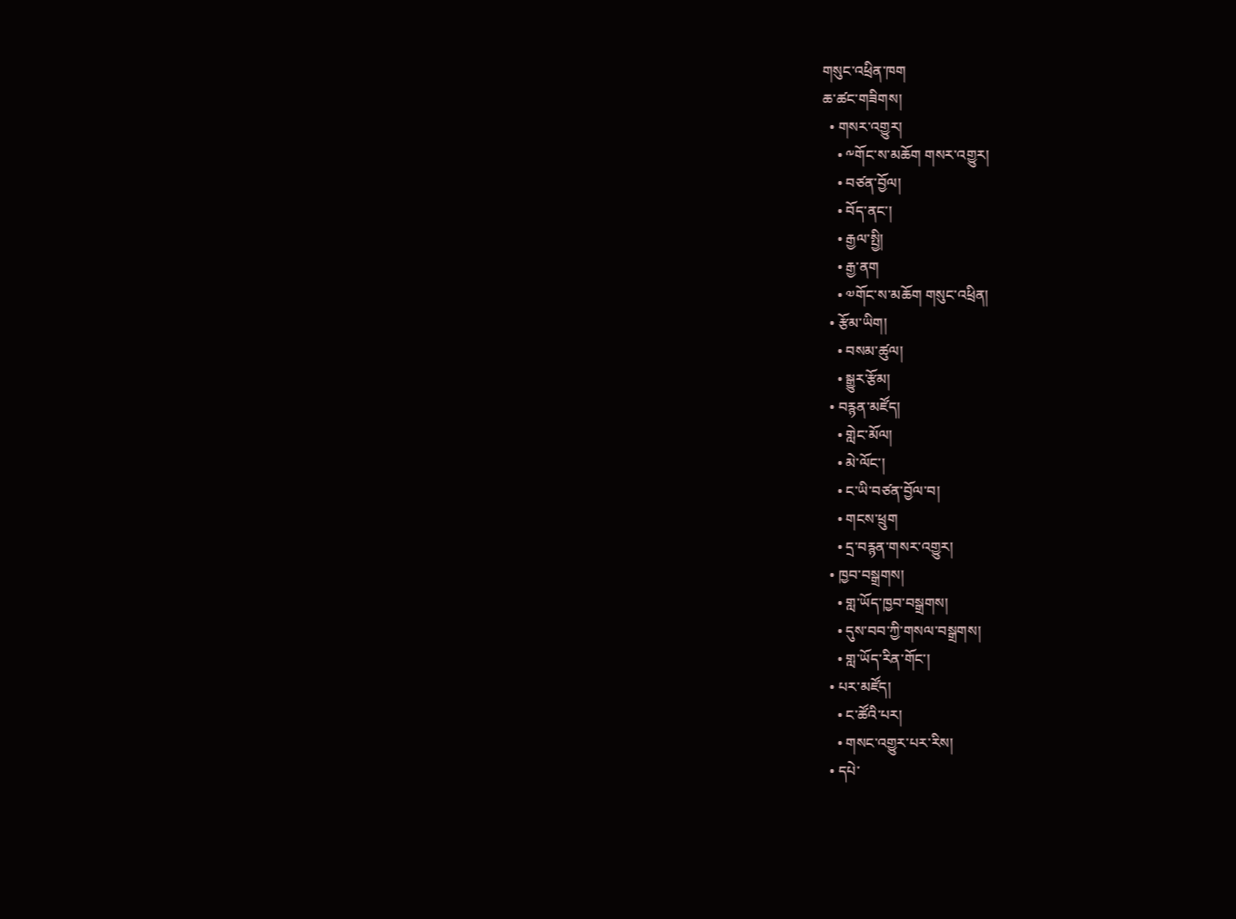གསུང་འཕྲིན་ཁག
ཆ་ཚང་གཟིགས།
  • གསར་འགྱུར།
    • ༸གོང་ས་མཆོག གསར་འགྱུར།
    • བཙན་བྱོལ།
    • བོད་ནང་།
    • རྒྱལ་སྤྱི།
    • རྒྱ་ནག
    • ༧གོང་ས་མཆོག གསུང་འཕྲིན།
  • རྩོམ་ཡིག།
    • བསམ་ཚུལ།
    • སྒྱུར་རྩོམ།
  • བརྙན་མཛོད།
    • གླེང་མོལ།
    • མེ་ལོང་།
    • ང་ཡི་བཙན་བྱོལ་བ།
    • གངས་ཕྲུག
    • དྲ་བརྙན་གསར་འགྱུར།
  • ཁྱབ་བསྒྲགས།
    • གླ་ཡོད་ཁྱབ་བསྒྲགས།
    • དུས་བབ་ཀྱི་གསལ་བསྒྲགས།
    • གླ་ཡོད་རིན་གོང་།
  • པར་མཛོད།
    • ང་ཚོའི་པར།
    • གསང་འགྱུར་པར་རིས།
  • དཔེ་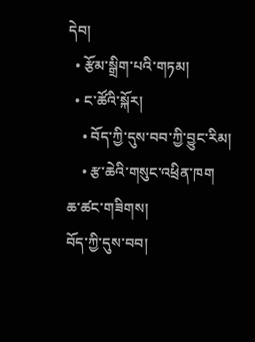དེབ།
  • རྩོམ་སྒྲིག་པའི་གཏམ།
  • ང་ཚོའི་སྐོར།
    • བོད་ཀྱི་དུས་བབ་ཀྱི་བྱུང་རིམ།
    • རྩ་ཆེའི་གསུང་འཕྲིན་ཁག
ཆ་ཚང་གཟིགས།
བོད་ཀྱི་དུས་བབ།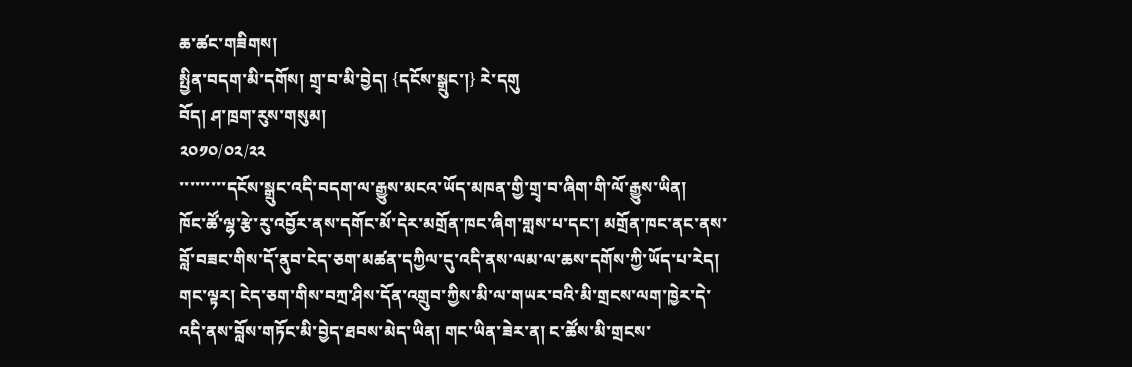ཆ་ཚང་གཟིགས།
སྤྱིན་བདག་མི་དགོས། གྲྭ་བ་མི་བྱེད། {དངོས་སྒྲུང་།} རེ་དགུ
བོད། ཤ་ཁྲག་རུས་གསུམ།
༢༠༡༠/༠༢/༢༢
་་་་་་་་་དངོས་སྒྲུང་འདི་བདག་ལ་རྒྱུས་མངའ་ཡོད་མཁན་གྱི་གྲྭ་བ་ཞིག་གི་ལོ་རྒྱུས་ཡིན།
ཁོང་ཚོ་ལྷ་རྩེ་རུ་འབྱོར་ནས་དགོང་མོ་དེར་མགྲོན་ཁང་ཞིག་གླས་པ་དང་། མགྲོན་ཁང་ནང་ནས་བློ་བཟང་གིས་དོ་ནུབ་ངེད་ཅག་མཚན་དཀྱིལ་དུ་འདི་ནས་ལམ་ལ་ཆས་དགོས་ཀྱི་ཡོད་པ་རེད། གང་ལྟར། ངེད་ཅག་གིས་བཀྲ་ཤིས་དོན་འགྲུབ་ཀྱིས་མི་ལ་གཡར་བའི་མི་གྲངས་ལག་ཁྱེར་དེ་འདི་ནས་བློས་གཏོང་མི་བྱེད་ཐབས་མེད་ཡིན། གང་ཡིན་ཟེར་ན། ང་ཚོས་མི་གྲངས་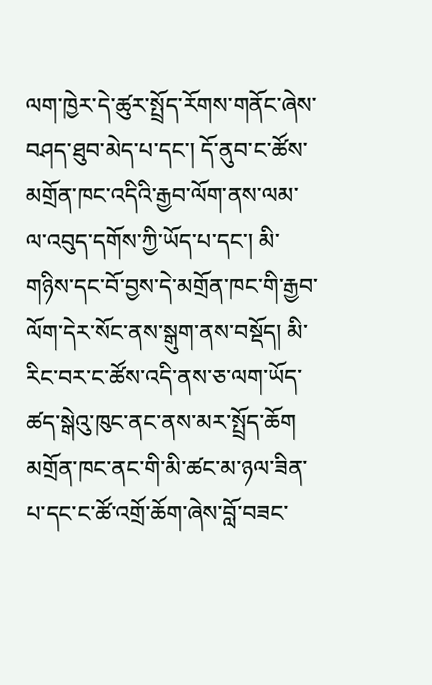ལག་ཁྱེར་དེ་ཚུར་སྤྲོད་རོགས་གནོང་ཞེས་བཤད་ཐུབ་མེད་པ་དང་། དོ་ནུབ་ང་ཚོས་མགྲོན་ཁང་འདིའི་རྒྱབ་ལོག་ནས་ལམ་ལ་འབུད་དགོས་ཀྱི་ཡོད་པ་དང་། མི་གཉིས་དང་བོ་བྱས་དེ་མགྲོན་ཁང་གི་རྒྱབ་ལོག་དེར་སོང་ནས་སྒུག་ནས་བསྡོད། མི་རིང་བར་ང་ཚོས་འདི་ནས་ཅ་ལག་ཡོད་ཚད་སྒེའུ་ཁུང་ནང་ནས་མར་སྤྲོད་ཆོག མགྲོན་ཁང་ནང་གི་མི་ཚང་མ་ཉལ་ཟིན་པ་དང་ང་ཚོ་འགྲོ་ཆོག་ཞེས་བློ་བཟང་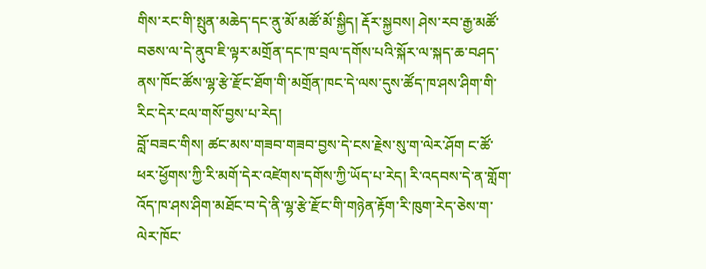གིས་རང་གི་སྤུན་མཆེད་དང་ནུ་མོ་མཚོ་མོ་སྐྱིད། རྡོར་སྐྱབས། ཤེས་རབ་རྒྱ་མཚོ་བཅས་ལ་དེ་ནུབ་ཇི་ལྟར་མགྲོན་དང་ཁ་བྲལ་དགོས་པའི་སྐོར་ལ་སྐད་ཆ་བཤད་ནས་ཁོང་ཚོས་ལྷ་རྩེ་རྫོང་ཐོག་གི་མགྲོན་ཁང་དེ་ལས་དུས་ཚོད་ཁ་ཤས་ཤིག་གི་རིང་དེར་ངལ་གསོ་བྱས་པ་རེད།
བློ་བཟང་གིས། ཚང་མས་གཟབ་གཟབ་བྱས་དེ་ངས་རྗེས་སུ་ག་ལེར་ཤོག ང་ཚོ་ཕར་ཕྱོགས་ཀྱི་རི་མགོ་དེར་འཛེགས་དགོས་ཀྱི་ཡོད་པ་རེད། རི་འདབས་དེ་ན་གློག་འོད་ཁ་ཤས་ཤིག་མཐོང་བ་དེ་ནི་ལྷ་རྩེ་རྫོང་གི་གཉེན་རྟོག་རི་ཁུག་རེད་ཅེས་ག་ལེར་ཁོང་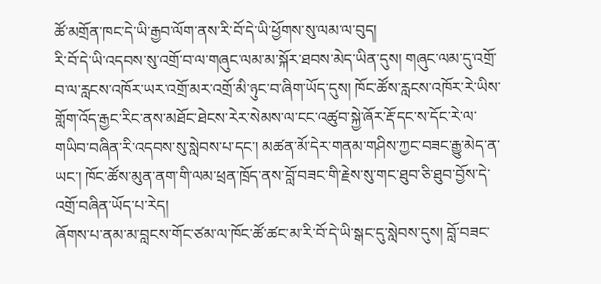ཚོ་མགྲོན་ཁང་དེ་ཡི་རྒྱབ་ལོག་ནས་རི་བོ་དེ་ཡི་ཕྱོགས་སུ་ལམ་ལ་བུད།
རི་བོ་དེ་ཡི་འདབས་སུ་འགྲོ་བ་ལ་གཞུང་ལམ་མ་སྐོར་ཐབས་མེད་ཡིན་དུས། གཞུང་ལམ་དུ་འགྲོ་བ་ལ་རླངས་འཁོར་ཡར་འགྲོ་མར་འགྲོ་མི་ཉུང་བ་ཞིག་ཡོད་དུས། ཁོང་ཚོས་རླངས་འཁོར་རེ་ཡིས་གློག་འོད་རྒྱང་རིང་ནས་མཐོང་ཐེངས་རེར་སེམས་ལ་ངང་འཚུབ་སྐྱེ་ཞོར་རྡོ་དང་ས་དོང་རེ་ལ་གཡིབ་བཞིན་རི་འདབས་སུ་སླེབས་པ་དང་། མཚན་མོ་དེར་གནམ་གཤིས་ཀྱང་བཟང་རྒྱུ་མེད་ན་ཡང་། ཁོང་ཚོས་མུན་ནག་གི་ལམ་ཕྲན་ཁྲོད་ནས་བློ་བཟང་གི་རྗེས་སུ་གང་ཐུབ་ཅི་ཐུབ་བྱོས་དེ་འགྲོ་བཞིན་ཡོད་པ་རེད།
ཞོགས་པ་ནམ་མ་བླངས་གོང་ཙམ་ལ་ཁོང་ཚོ་ཚང་མ་རི་བོ་དེ་ཡི་སྒང་དུ་སླེབས་དུས། བློ་བཟང་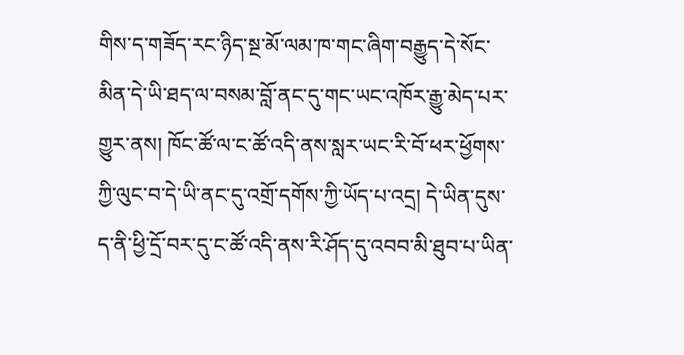གིས་ད་གཟོད་རང་ཉིད་སྔ་མོ་ལམ་ཁ་གང་ཞིག་བརྒྱུད་དེ་སོང་མིན་དེ་ཡི་ཐད་ལ་བསམ་བློ་ནང་དུ་གང་ཡང་འཁོར་རྒྱུ་མེད་པར་གྱུར་ནས། ཁོང་ཚོ་ལ་ང་ཚོ་འདི་ནས་སླར་ཡང་རི་བོ་ཕར་ཕྱོགས་ཀྱི་ལུང་བ་དེ་ཡི་ནང་དུ་འགྲོ་དགོས་ཀྱི་ཡོད་པ་འདྲ། དེ་ཡིན་དུས་ད་ནི་ཕྱི་དྲོ་བར་དུ་ང་ཚོ་འདི་ནས་རི་ཤོད་དུ་འབབ་མི་ཐུབ་པ་ཡིན་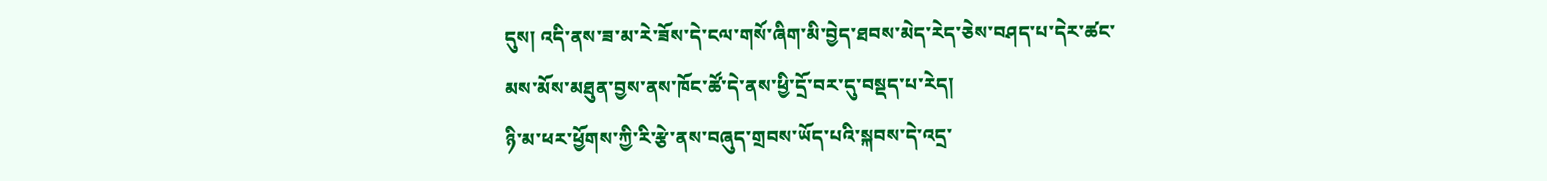དུས། འདི་ནས་ཟ་མ་རེ་ཟོས་དེ་ངལ་གསོ་ཞིག་མི་བྱེད་ཐབས་མེད་རེད་ཅེས་བཤད་པ་དེར་ཚང་མས་མོས་མཐུན་བྱས་ནས་ཁོང་ཚོ་དེ་ནས་ཕྱི་དྲོ་བར་དུ་བསྡད་པ་རེད།
ཉི་མ་ཕར་ཕྱོགས་ཀྱི་རི་རྩེ་ནས་བཞུད་གྲབས་ཡོད་པའི་སྐབས་དེ་འདྲ་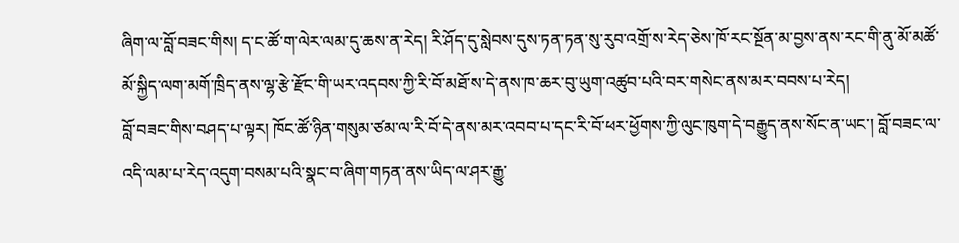ཞིག་ལ་བློ་བཟང་གིས། ད་ང་ཚོ་ག་ལེར་ལམ་དུ་ཆས་ན་རེད། རི་ཤོད་དུ་སླེབས་དུས་ཏན་ཏན་སུ་རུབ་འགྲོ་ས་རེད་ཅེས་ཁོ་རང་སྔོན་མ་བྱས་ནས་རང་གི་ནུ་མོ་མཚོ་མོ་སྐྱིད་ལག་མགོ་ཁྲིད་ནས་ལྷ་རྩེ་རྫོང་གི་ཡར་འདབས་ཀྱི་རི་བོ་མཐོ་ས་དེ་ནས་ཁ་ཆར་བུ་ཡུག་འཚུབ་པའི་བར་གསེང་ནས་མར་བབས་པ་རེད།
བློ་བཟང་གིས་བཤད་པ་ལྟར། ཁོང་ཚོ་ཉིན་གསུམ་ཙམ་ལ་རི་བོ་དེ་ནས་མར་འབབ་པ་དང་རི་བོ་ཕར་ཕྱོགས་ཀྱི་ལུང་ཁུག་དེ་བརྒྱུད་ནས་སོང་ན་ཡང་། བློ་བཟང་ལ་འདི་ལམ་པ་རེད་འདུག་བསམ་པའི་སྣང་བ་ཞིག་གཏན་ནས་ཡིད་ལ་ཤར་རྒྱུ་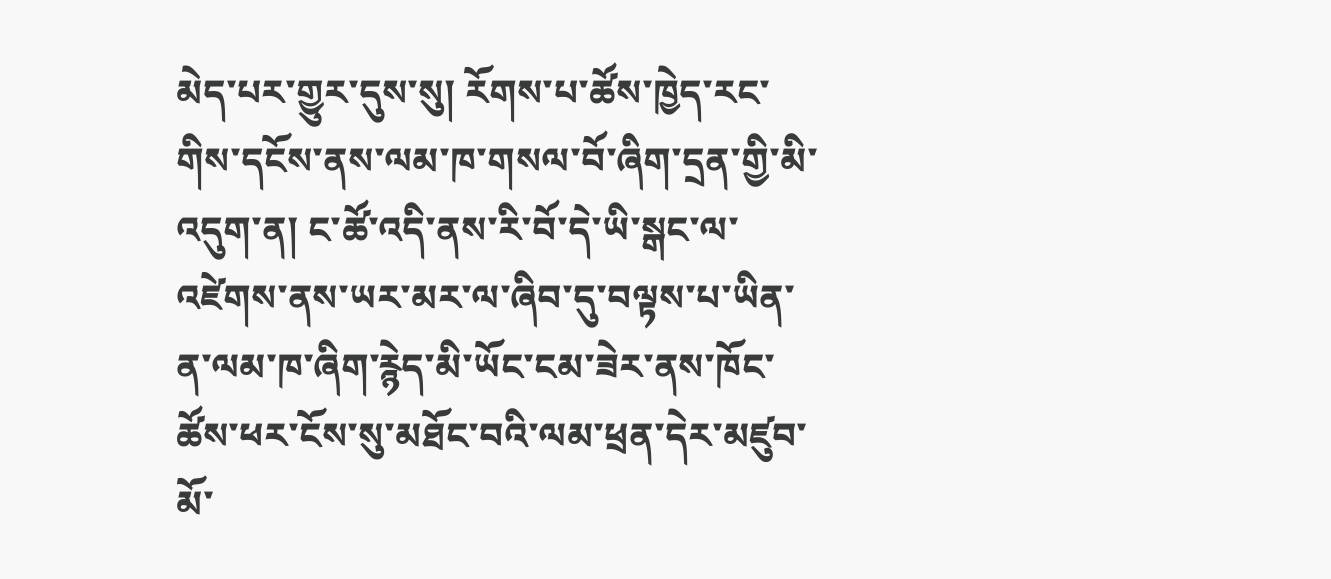མེད་པར་གྱུར་དུས་སུ། རོགས་པ་ཚོས་ཁྱེད་རང་གིས་དངོས་ནས་ལམ་ཁ་གསལ་བོ་ཞིག་དྲན་གྱི་མི་འདུག་ན། ང་ཚོ་འདི་ནས་རི་བོ་དེ་ཡི་སྒང་ལ་འཛེགས་ནས་ཡར་མར་ལ་ཞིབ་དུ་བལྟས་པ་ཡིན་ན་ལམ་ཁ་ཞིག་རྙེད་མི་ཡོང་ངམ་ཟེར་ནས་ཁོང་ཚོས་ཕར་ངོས་སུ་མཐོང་བའི་ལམ་ཕྲན་དེར་མཛུབ་མོ་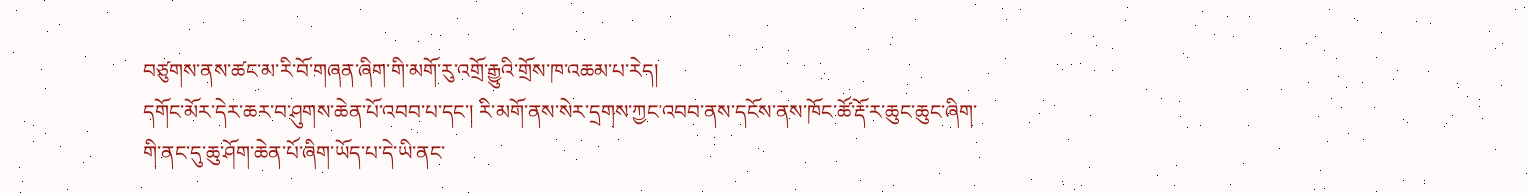བཙུགས་ནས་ཚང་མ་རི་བོ་གཞན་ཞིག་གི་མགོ་རུ་འགྲོ་རྒྱུའི་གྲོས་ཁ་འཆམ་པ་རེད།
དགོང་མོར་དེར་ཆར་བ་ཤུགས་ཆེན་པོ་འབབ་པ་དང་། རི་མགོ་ནས་སེར་དྲགས་ཀྱང་འབབ་ནས་དངོས་ནས་ཁོང་ཚོ་རྡོ་ར་ཆུང་ཆུང་ཞིག་གི་ནང་དུ་ཆུ་ཤོག་ཆེན་པོ་ཞིག་ཡོད་པ་དེ་ཡི་ནང་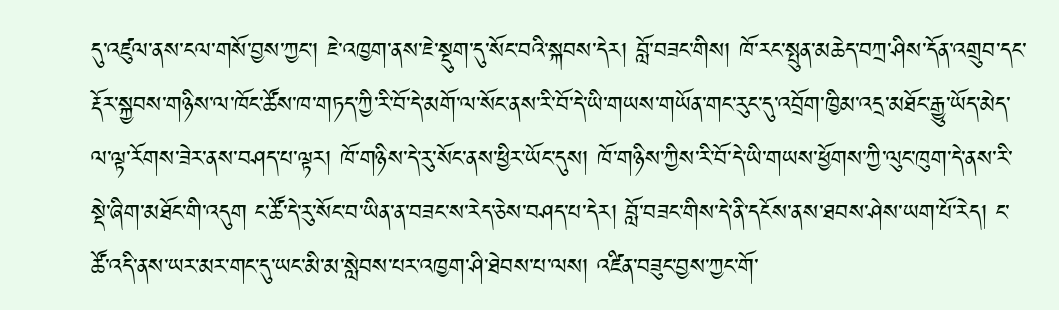དུ་འཛུལ་ནས་ངལ་གསོ་བྱས་ཀྱང་། ཇེ་འཁྱག་ནས་ཇེ་སྡུག་དུ་སོང་བའི་སྐབས་དེར། བློ་བཟང་གིས། ཁོ་རང་སྤུན་མཆེད་བཀྲ་ཤིས་དོན་འགྲུབ་དང་རྡོར་སྐྱབས་གཉིས་ལ་ཁོང་ཚོས་ཁ་གཏད་ཀྱི་རི་བོ་དེ་མགོ་ལ་སོང་ནས་རི་བོ་དེ་ཡི་གཡས་གཡོན་གང་རུང་དུ་འབྲོག་ཁྱིམ་འདྲ་མཐོང་རྒྱུ་ཡོད་མེད་ལ་ལྟ་རོགས་ཟེར་ནས་བཤད་པ་ལྟར། ཁོ་གཉིས་དེ་རུ་སོང་ནས་ཕྱིར་ཡོང་དུས། ཁོ་གཉིས་ཀྱིས་རི་བོ་དེ་ཡི་གཡས་ཕྱོགས་ཀྱི་ལུང་ཁུག་དེ་ནས་རི་སྡེ་ཞིག་མཐོང་གི་འདུག ང་ཚོ་དེ་རུ་སོང་བ་ཡིན་ན་བཟང་ས་རེད་ཅེས་བཤད་པ་དེར། བློ་བཟང་གིས་དེ་ནི་དངོས་ནས་ཐབས་ཤེས་ཡག་པོ་རེད། ང་ཚོ་འདི་ནས་ཡར་མར་གང་དུ་ཡང་མི་མ་སླེབས་པར་འཁྱག་ཤི་ཐེབས་པ་ལས། འཛིན་བཟུང་བྱས་ཀྱང་གོ་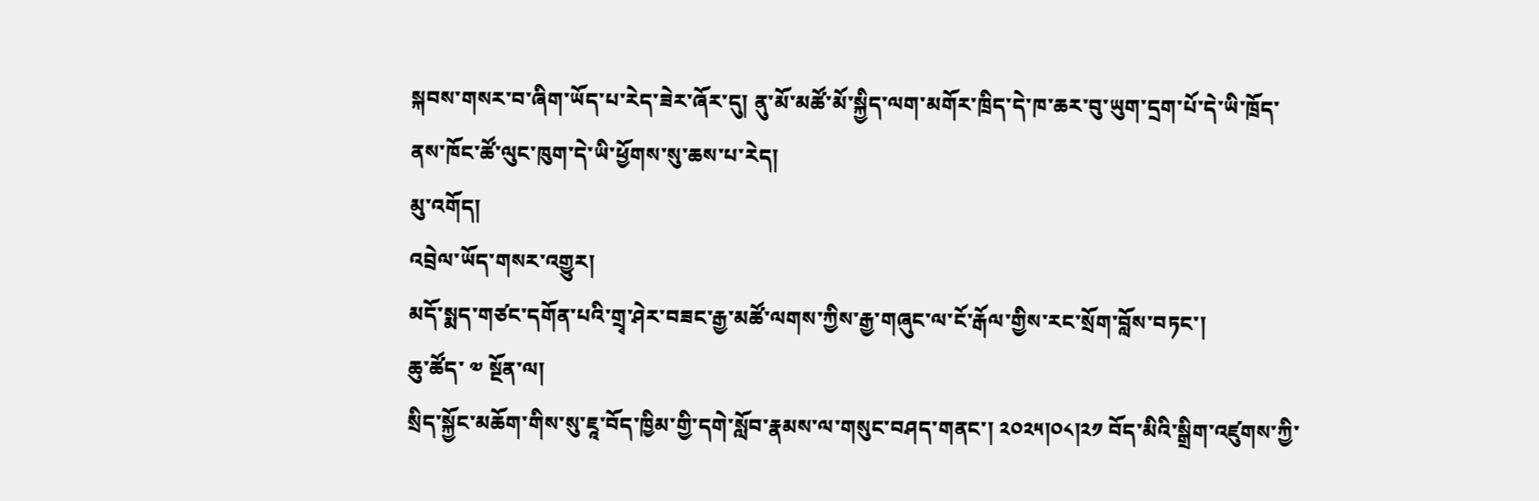སྐབས་གསར་བ་ཞིག་ཡོད་པ་རེད་ཟེར་ཞོར་དུ། ནུ་མོ་མཚོ་མོ་སྐྱིད་ལག་མགོར་ཁྲིད་དེ་ཁ་ཆར་བུ་ཡུག་དྲག་པོ་དེ་ཡི་ཁྲོད་ནས་ཁོང་ཚོ་ལུང་ཁུག་དེ་ཡི་ཕྱོགས་སུ་ཆས་པ་རེད།
མུ་འགོད།
འབྲེལ་ཡོད་གསར་འགྱུར།
མདོ་སྨད་གཙང་དགོན་པའི་གྲྭ་ཤེར་བཟང་རྒྱ་མཚོ་ལགས་ཀྱིས་རྒྱ་གཞུང་ལ་ངོ་རྒོལ་གྱིས་རང་སྲོག་བློས་བཏང་།
ཆུ་ཚོད་ ༧ སྔོན་ལ།
སྲིད་སྐྱོང་མཆོག་གིས་སུ་ཇཱ་བོད་ཁྱིམ་གྱི་དགེ་སློབ་རྣམས་ལ་གསུང་བཤད་གནང་། ༢༠༢༥།༠༨།༢༡ བོད་མིའི་སྒྲིག་འཛུགས་ཀྱི་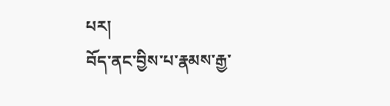པར།
བོད་ནང་བྱིས་པ་རྣམས་རྒྱ་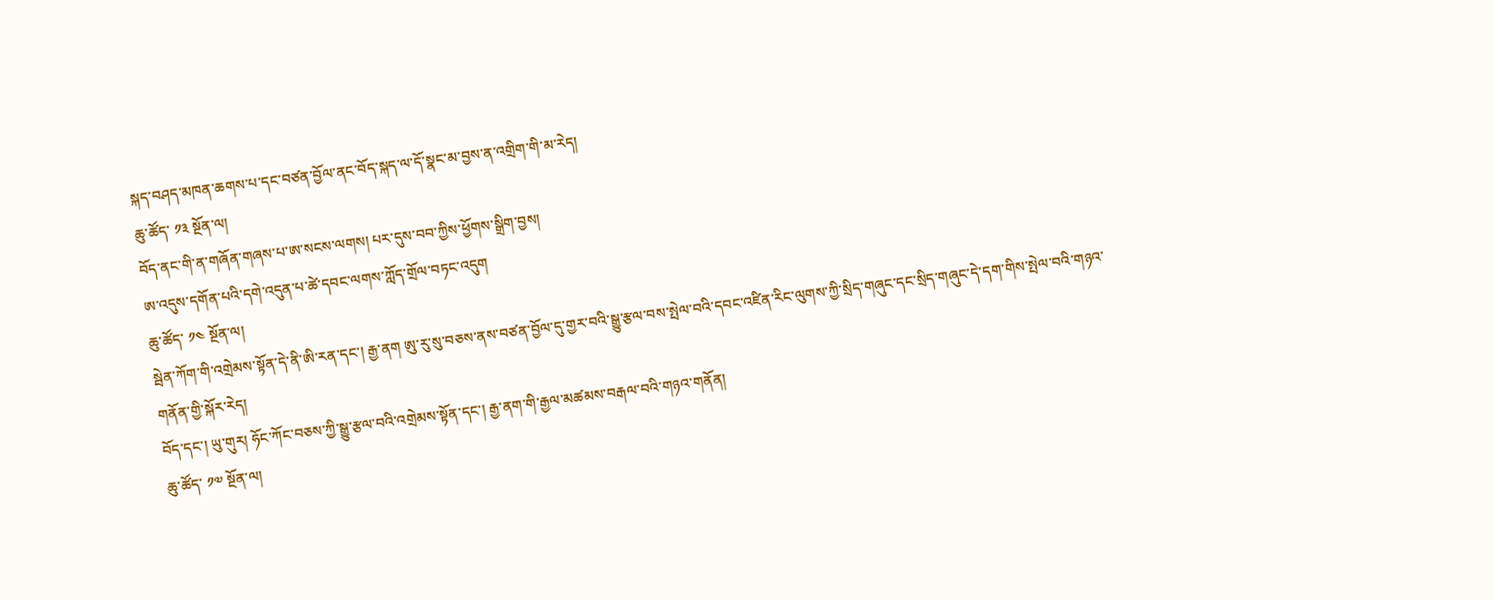སྐད་བཤད་མཁན་ཆགས་པ་དང་བཙན་བྱོལ་ནང་བོད་སྐད་ལ་དོ་སྣང་མ་བྱས་ན་འགྲིག་གི་མ་རེད།
ཆུ་ཚོད་ ༡༣ སྔོན་ལ།
བོད་ནང་གི་ན་གཞོན་གཞས་པ་ཨ་སངས་ལགས། པར་དུས་བབ་ཀྱིས་ཕྱོགས་སྒྲིག་བྱས།
ཨ་འདུས་དགོན་པའི་དགེ་འདུན་པ་ཚེ་དབང་ལགས་ཀློད་གྲོལ་བཏང་འདུག
ཆུ་ཚོད་ ༡༤ སྔོན་ལ།
སྦེན་ཀོག་གི་འགྲེམས་སྟོན་དེ་ནི་ཨི་རན་དང་། རྒྱ་ནག ཨུ་རུ་སུ་བཅས་ནས་བཙན་བྱོལ་དུ་གྱར་བའི་སྒྱུ་རྩལ་བས་སྤེལ་བའི་དབང་འཛིན་རིང་ལུགས་ཀྱི་སྲིད་གཞུང་དང་སྲིད་གཞུང་དེ་དག་གིས་སྤེལ་བའི་གཉའ་གནོན་གྱི་སྐོར་རེད།
བོད་དང་། ཡུ་གུར། ཧོང་ཀོང་བཅས་ཀྱི་སྒྱུ་རྩལ་བའི་འགྲེམས་སྟོན་དང་། རྒྱ་ནག་གི་རྒྱལ་མཚམས་བརྒལ་བའི་གཉའ་གནོན།
ཆུ་ཚོད་ ༡༧ སྔོན་ལ།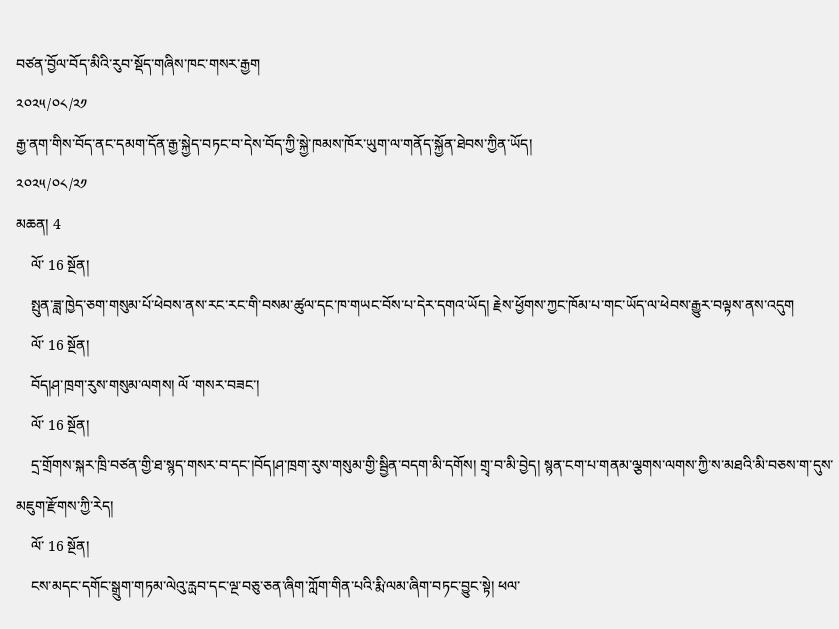བཙན་བྱོལ་བོད་མིའི་རུབ་སྡོད་གཞིས་ཁང་གསར་རྒྱག
༢༠༢༥/༠༨/༢༡
རྒྱ་ནག་གིས་བོད་ནང་དམག་དོན་རྒྱ་སྐྱེད་བཏང་བ་དེས་བོད་ཀྱི་སྐྱེ་ཁམས་ཁོར་ཡུག་ལ་གནོད་སྐྱོན་ཐེབས་ཀྱིན་ཡོད།
༢༠༢༥/༠༨/༢༡
མཆན། 4
    ལོ་ 16 སྔོན།
    སྤུན་ཟླ་ཁྱེད་ཅག་གསུམ་པོ་ཕེབས་ནས་རང་རང་གི་བསམ་ཚུལ་དང་ཁ་གཡང་བོས་པ་དེར་དགའ་ཡོད། རྗེས་ཕྱོགས་ཀྱང་ཁོམ་པ་གང་ཡོད་ལ་ཕེབས་རྒྱུར་བལྟས་ནས་འདུག
    ལོ་ 16 སྔོན།
    བོད།ཤ་ཁྲག་རུས་གསུམ་ལགས། ལོ ་གསར་བཟང་།
    ལོ་ 16 སྔོན།
    དྲ་གྲོགས་སྐར་ཁྲི་བཙན་གྱི་ཐ་སྙད་གསར་བ་དང་།བོད།ཤ་ཁྲག་རུས་གསུམ་གྱི་སྦྱིན་བདག་མི་དགོས། གྲྭ་བ་མི་བྱེད། སྙན་ངག་པ་གནམ་ལྕགས་ལགས་ཀྱི་ས་མཐའི་མི་བཅས་ག་དུས་མཇུག་རྫོགས་ཀྱི་རེད།
    ལོ་ 16 སྔོན།
    ངས་མདང་དགོང་སྒྲུག་གཏམ་ལེའུ་རྻབ་དང་ལྔ་བཅུ་ཅན་ཞིག་ཀློག་གིན་པའི་རྨི་ལམ་ཞིག་བཏང་བྱུང་སྟེ། ཕལ་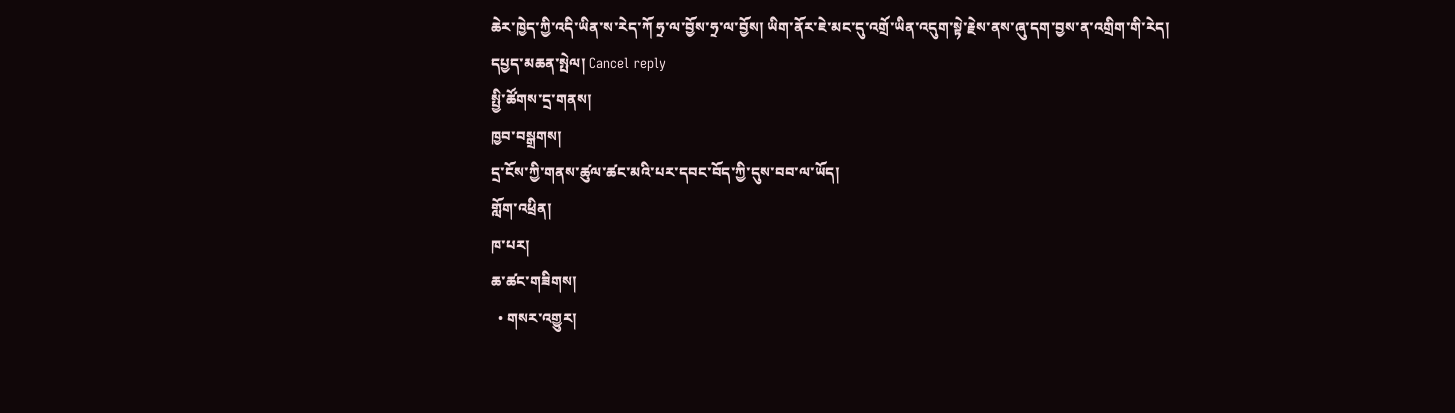ཆེར་ཁྱེད་ཀྱི་འདི་ཡིན་ས་རེད་ཀོ ཧྲ་ལ་བྱོས་ཧྲ་ལ་བྱོས། ཡིག་ནོར་ཇེ་མང་དུ་འགྲོ་ཡིན་འདུག་སྟེ་རྗེས་ནས་ཞུ་དག་བྱས་ན་འགྲིག་གི་རེད།
དཔྱད་མཆན་སྤེལ། Cancel reply
སྤྱི་ཚོགས་དྲ་གནས།
ཁྱབ་བསྒྲགས།
དྲ་ངོས་ཀྱི་གནས་ཚུལ་ཚང་མའི་པར་དབང་བོད་ཀྱི་དུས་བབ་ལ་ཡོད།
གློག་འཕྲིན།
ཁ་པར།
ཆ་ཚང་གཟིགས།
  • གསར་འགྱུར།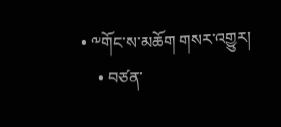• ༸གོང་ས་མཆོག གསར་འགྱུར།
    • བཙན་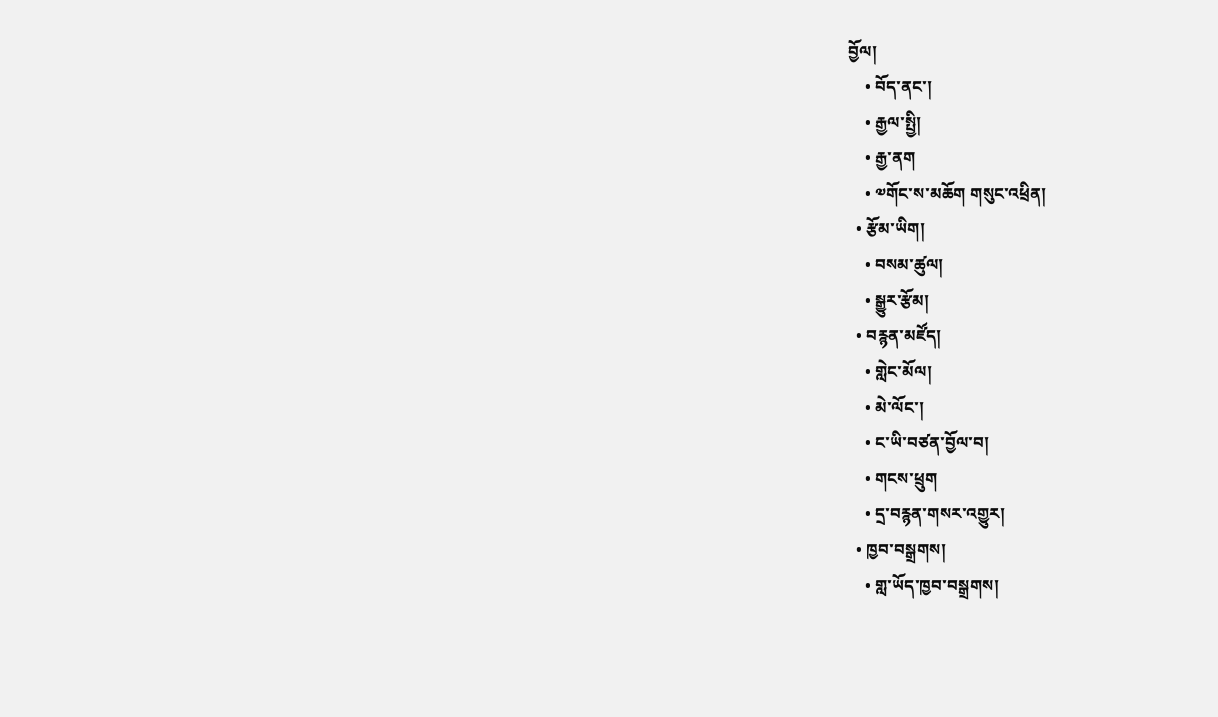བྱོལ།
    • བོད་ནང་།
    • རྒྱལ་སྤྱི།
    • རྒྱ་ནག
    • ༧གོང་ས་མཆོག གསུང་འཕྲིན།
  • རྩོམ་ཡིག།
    • བསམ་ཚུལ།
    • སྒྱུར་རྩོམ།
  • བརྙན་མཛོད།
    • གླེང་མོལ།
    • མེ་ལོང་།
    • ང་ཡི་བཙན་བྱོལ་བ།
    • གངས་ཕྲུག
    • དྲ་བརྙན་གསར་འགྱུར།
  • ཁྱབ་བསྒྲགས།
    • གླ་ཡོད་ཁྱབ་བསྒྲགས།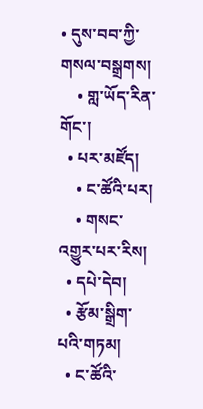• དུས་བབ་ཀྱི་གསལ་བསྒྲགས།
    • གླ་ཡོད་རིན་གོང་།
  • པར་མཛོད།
    • ང་ཚོའི་པར།
    • གསང་འགྱུར་པར་རིས།
  • དཔེ་དེབ།
  • རྩོམ་སྒྲིག་པའི་གཏམ།
  • ང་ཚོའི་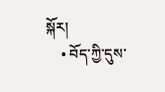སྐོར།
    • བོད་ཀྱི་དུས་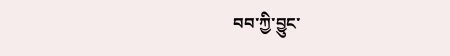བབ་ཀྱི་བྱུང་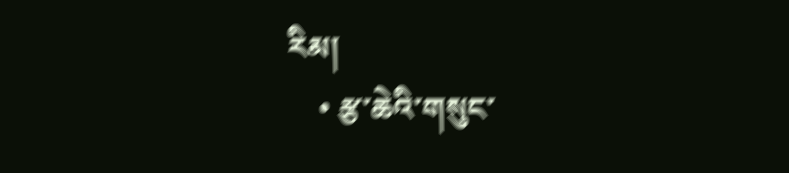རིམ།
    • རྩ་ཆེའི་གསུང་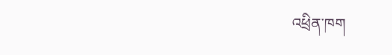འཕྲིན་ཁག